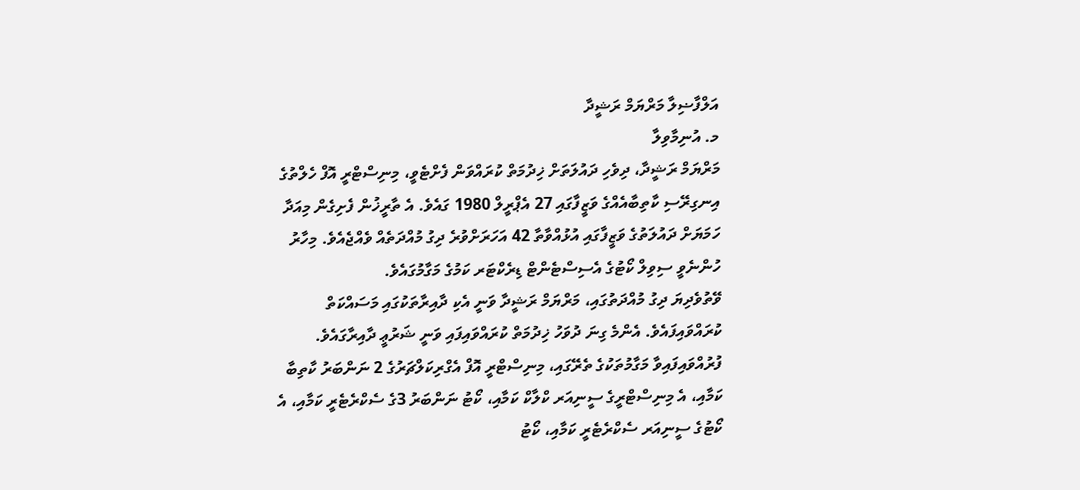އަލްފާޟިލާ މަރްޔަމް ރަޝީދާ
މ. އުނިމާވިލާ
މަރްޔަމް ރަޝީދާ، ދިވެހި ދައުލަތަށް ޚިދުމަތް ކުރައްވަން ފެށްޓެވީ، މިނިސްޓްރީ އޮފް ހެލްތުގެ އިނގިރޭސި ކާތިބާއެއްގެ ވަޒީފާގައި 27 އެޕްރީލް 1980 ގައެވެ. އެ ތާރީޚުން ފެށިގެން މިއަދާ ހަމަޔަށް ދައުލަތުގެ ވަޒީފާގައި އުޅުއްވާތާ 42 އަހަރަށްވުރެ ދިގު މުއްދަތެއް ވެއްޖެއެވެ. މިހާރު ހުންނެވީ ސިވިލް ކޯޓުގެ އެސިސްޓެންޓް ޑިރެކްޓަރ ކަމުގެ މަގާމުގައެވެ.
ވޭތުވެދިޔަ ދިގު މުއްދަތުގައި، މަރްޔަމް ރަޝީދާ ވަނީ އެކި ދާއިރާތަކުގައި މަސައްކަތް ކުރައްވައިފައެވެ. އެންމެ ގިނަ ދުވަހު ޚިދުމަތް ކުރައްވައިފައި ވަނީ ޝަރުޢީ ދާއިރާގައެވެ. ފުރުއްވައިފައިވާ މަގާމުތަކުގެ ތެރޭގައި، މިނިސްޓްރީ އޮފް އެގްރިކަލްޗަރުގެ 2 ނަންބަރު ކާތިބާ ކަމާއި، އެ މިނިސްޓްރީގެ ސީނިއަރ ކްލާކް ކަމާއި، ކޯޓު ނަންބަރު 3ގެ ސެކްރެޓެރީ ކަމާއި، އެ ކޯޓުގެ ސީނިއަރ ސެކްރެޓެރީ ކަމާއި، ކޯޓު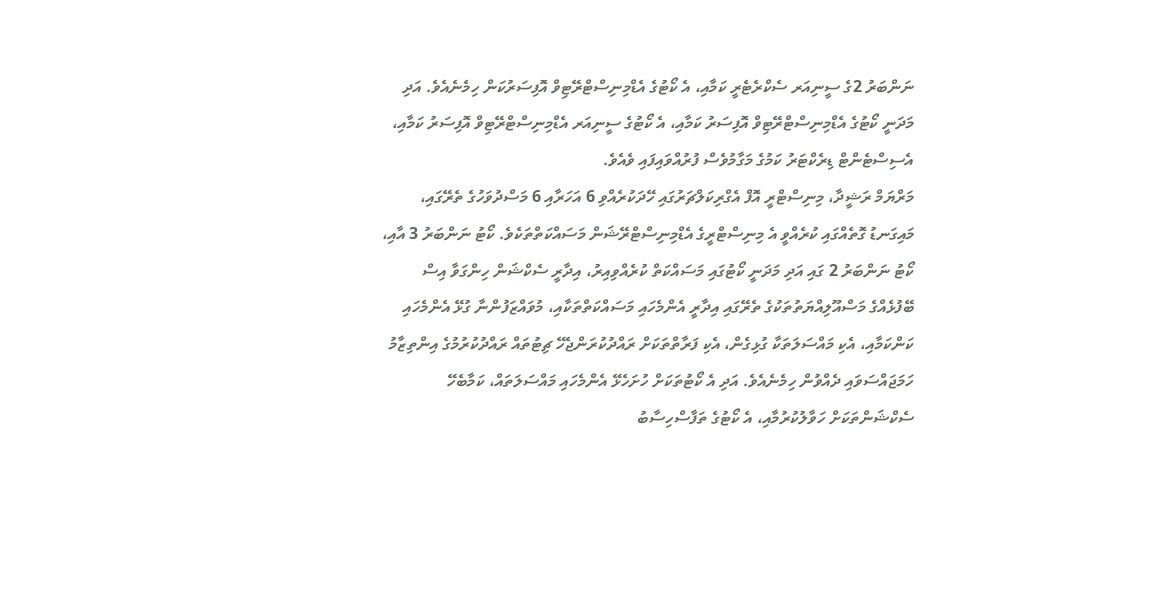ނަންބަރު 2ގެ ސީނިއަރ ސެކްރެޓެރީ ކަމާއި، އެ ކޯޓުގެ އެޑްމިނިސްޓްރޭޓިވް އޮފިސަރުކަން ހިމެނެއެވެ. އަދި މަދަނީ ކޯޓުގެ އެޑްމިނިސްޓްރޭޓިވް އޮފިސަރު ކަމާއި، އެ ކޯޓުގެ ސީނިއަރ އެޑްމިނިސްޓްރޭޓިވް އޮފިސަރު ކަމާއި، އެސިސްޓެންޓް ޑިރެކްޓަރު ކަމުގެ މަގާމުވެސް ފުރުއްވައިފައި ވެއެވެ.
މަރްޔަމް ރަޝީދާ، މިނިސްޓްރީ އޮފް އެގްރިކަލްޗަރުގައި ހޭދަކުރެއްވި 6 އަހަރާއި 6 މަސްދުވަހުގެ ތެރޭގައި، މައިގަނޑު ގޮތެއްގައި ކުރެއްވީ އެ މިނިސްޓްރީގެ އެޑްމިނިސްޓްރޭޝަން މަސައްކަތްތަކެވެ. ކޯޓު ނަންބަރު 3 އާއި، ކޯޓު ނަންބަރު 2 ގައި އަދި މަދަނީ ކޯޓުގައި މަސައްކަތް ކުރެއްވިއިރު، އިދާރީ ސެކްޝަން ހިންގަވާ އިސް ބޭފުޅެއްގެ މަސްއޫލިއްޔަތުތަކުގެ ތެރޭގައި އިދާރީ އެންމެހައި މަސައްކަތްތަކާއި، މުވައްޒަފުންނާ ގުޅޭ އެންމެހައި ކަންކަމާއި، އެކި މައްސަލަތަކާ ގުޅިގެން، އެކި ފަރާތްތަކަށް ރައްދުކުރަންޖެހޭ ޗިޓުތައް ރައްދުކުރުމުގެ އިންތިޒާމު ހަމަޖައްސަވައި ދެއްވުން ހިމެނެއެވެ. އަދި އެ ކޯޓުތަކަށް ހުށަހެޅޭ އެންމެހައި މައްސަލަތައް، ކަމާބެހޭ ސެކްޝަންތަކަށް ހަވާލުކުރުމާއި، އެ ކޯޓުގެ ތަފާސްހިސާބު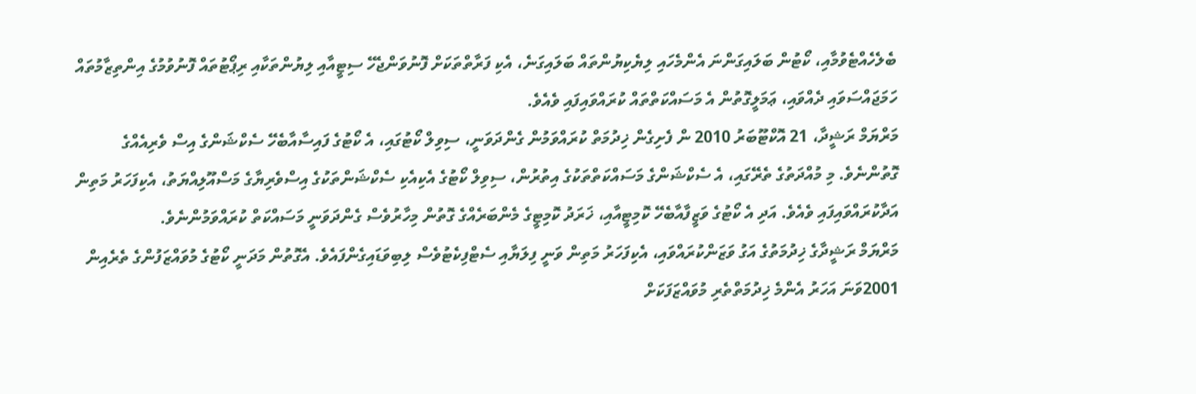ބެލެހެއްޓެވުމާއި، ކޯޓުން ބަލައިގަންނަ އެންމެހައި ލިޔެކިޔުންތައް ބަލައިގަނެ، އެކި ފަރާތްތަކަށް ފޮނުވަންޖެހޭ ސިޓީއާއި ލިޔުންތަކާއި ރިޕޯޓުތައް ފޮނުވުމުގެ އިންތިޒާމުތައް ހަމަޖައްސަވައި ދެއްވައި، ޢަމަލީގޮތުން އެ މަސައްކަތްތައް ކުރައްވައިފައި ވެއެވެ.
މަރްޔަމް ރަޝީދާ، 21 އޮކްޓޫބަރު 2010 ން ފެށިގެން ޚިދުމަތް ކުރައްވަމުން ގެންދަވަނީ، ސިވިލް ކޯޓުގައި، އެ ކޯޓުގެ ފައިސާއާބެހޭ ސެކްޝަންގެ އިސް ވެރިއެއްގެ ގޮތުންނެވެ. މި މުއްދަތުގެ ތެރޭގައި، އެ ސެކްޝަންގެ މަސައްކަތްތަކުގެ އިތުރުން، ސިވިލް ކޯޓުގެ އެކިއެކި ސެކްޝަންތަކުގެ އިސްވެރިޔާގެ މަސްއޫލިއްޔަތު، އެކިފަހަރު މަތިން އަދާކުރައްވައިފައި ވެއެވެ. އަދި އެ ކޯޓުގެ ވަޒީފާއާބެހޭ ކޮމިޓީއާއި، ޚަރަދު ކޮމިޓީގެ މެންބަރެއްގެ ގޮތުން މިހާރުވެސް ގެންދަވަނީ މަސައްކަތް ކުރައްވަމުންނެވެ.
މަރްޔަމް ރަޝީދާގެ ޚިދުމަތުގެ އަގު ވަޒަންކުރައްވައި، އެކިފަހަރު މަތިން ވަނީ ފިލަޔާއި ސެޓްފިކެޓުވެސް ލިބިވަޑައިގެންފައެވެ. އެގޮތުން މަދަނީ ކޯޓުގެ މުވައްޒަފުންގެ ތެރެއިން 2001ވަނަ އަހަރު އެންމެ ޚިދުމަތްތެރި މުވައްޒަފަކަށް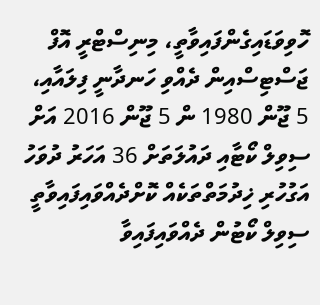ހޮވިވަޑައިގެންފައިވާތީ، މިނިސްޓްރީ އޮފް ޖަސްޓިސްއިން ދެއްވި ހަނދާނީ ފިލައާއި، 5 ޖޫން 1980 ން 5 ޖޫން 2016 އަށް ސިވިލް ކޯޓާއި ދައުލަތަށް 36 އަހަރު ދުވަހު އަގުހުރި ޚިދުމަތްތަކެއް ކޮށްދެއްވައިފައިވާތީ ސިވިލް ކޯޓުން ދެއްވައިފައިވާ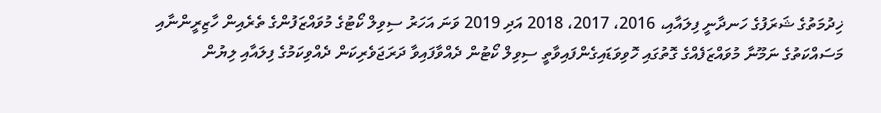ޚިދުމަތުގެ ޝަރަފުގެ ހަނދާނީ ފިލައާއި، 2016، 2017، 2018 އަދި 2019 ވަނަ އަހަރު ސިވިލް ކޯޓުގެ މުވައްޒަފުންގެ ތެރެއިން ހާޒިރީންނާއި މަސައްކަތުގެ ނަމޫނާ މުވައްޒަފެއްގެ ގޮތުގައި ހޮވިވަޑައިގެންފައިވާތީ ސިވިލް ކޯޓުން ދެއްވާފައިވާ ދަރަޖަވެރިކަން ދެއްވިކަމުގެ ފިލައާއި ލިޔުން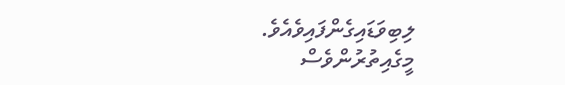ލިބިވަޑައިގެންފައިވެއެވެ. މީގެއިތުރުންވެސް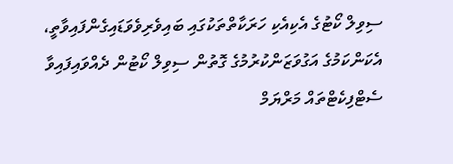ސިވިލް ކޯޓުގެ އެކިއެކި ހަރަކާތްތަކުގައި ބައިވެރިވެވަޑައިގެންފައިވާތީ، އެކަންކަމުގެ އަގުވަޒަންކުރުމުގެ ގޮތުން ސިވިލް ކޯޓުން ދެއްވައިފައިވާ ސެޓްފިކެޓްތައް މަރްޔަމް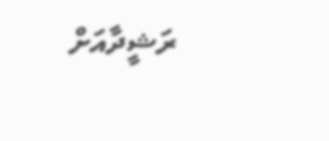ރަޝީދާއަށް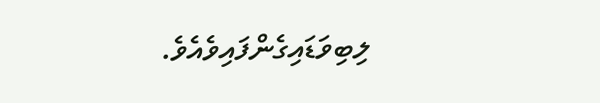ލިބިވަޑައިގެންފައިވެއެވެ.